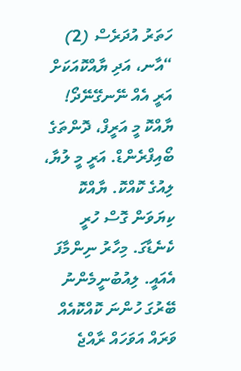ހަތަރު އުދަރެސް (2)
“އާނ، އަދި ޔާއްކޮއަކަށް އަރީ އެއް ނޭނގޭނޭދޯ! ޔާއްކޮ މީ އަރީފް، ދޮންތަގެ ބޯއިފްރެންޑް. އަރީ މީ ލުޔާ، ލިއުގެ ކޮއްކޮ. ޔާއްކޮ ކިޔަވަން ގޮސް ހުރީ ކެނެޑާގަ. މިހާރު ނިންމާފަ އެއައީ. ލިއުބުނީމެންނު ބޭރުގަ ހުންނަ ކޮއްކޮއެއް ވަރައް އަވަހައް ރާއްޖެ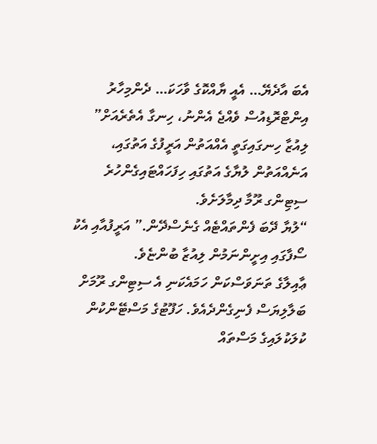އެބަ އާދެޔޭ… އެއީ ޔާއްކޮގެ ވާހަކަ… ދެންމިހާރު އިންޓްރޮޑިއުސް ވެއްޖެ އެންނު، ހިނގާ އެތެރެއަށް” ލިއުޒާ ހިނގައިގަތީ އެއްއަތުން އަރީފުގެ އަތުގައި، އަނެއްއަތުން ލުޔާގެ އަތުގައި ހިފަހައްޓައިގެންހުރެ ސިޓިންގ ރޫމާ ދިމާލަށެވެ.
“ލުޔާ ދޭބަ ފެންތައްޓެއް ގެނެސްދޭން.” އަރީފުއާއި އެކު ސޯފާގައި އިށީންނަމުން ލިއުޒާ ބުންޏެވެ.
ޢާއިލާގެ ތަނަވަސްކަން ހަމައެކަނި އެ ސިޓިންގ ރޫމަށް ބަލާލިޔަސް ފެނިގެންދެއެވެ. ހަފޫޓުގެ މަސްޓޭންކުން ކުލަކުލައިގެ މަސްތައް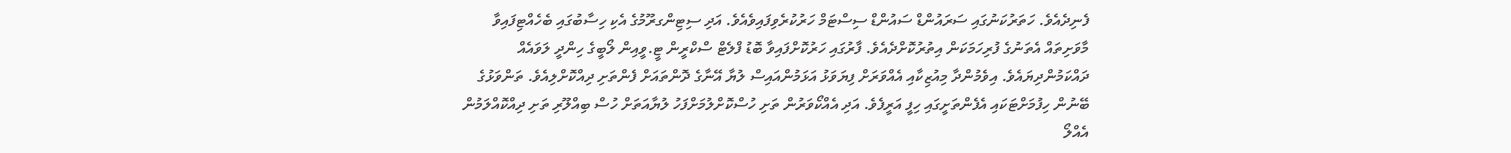ފެނިދެއެވެ. ހަތަރުކަނުގައި ސަރައުންޑް ސައުންޑް ސިސްޓަމް ހަރުކުރެވިފައިވެއެވެ. އަދި ސިޓިންގރޫމުގެ އެކި ހިސާބުގައި ބެހެއްޓިފައިވާ މާވަށިތައް އެތަނުގެ ފުރިހަމަކަން އިތުރުކޮށްދެއެވެ. ފާރުގައި ހަރުކޮށްފައިވާ ބޮޑު ފްލެޓް ސްކްރީން ޓީ.ވީއިން ލޯބީގެ ހިންދީ ލަވައެއް ދައްކަމުންދިޔައެވެ. އިވެމުންދާ މިއުޒިކާއި އެއްވަރަށް ފިޔަވަޅު އަޅަމުންއައިސް ލުޔާ އޭނާގެ ދޮންތައަށް ފެންތަށި ދިއްކޮށްލިއެވެ. ތަންވަޅުގެ ބޭނުން ހިފުމަށްޓަކައި އެފެންތަށީގައި ހިފީ އަރީފެވެ. އަދި އެއްކޯވަރުން ތަށި ހުސްކޮށްލުމަށްފަހު ލުޔާއަތަށް ހުސް ބިއްލޫރި ތަށި ދިއްކޮއްލަމުން އެއްލޯ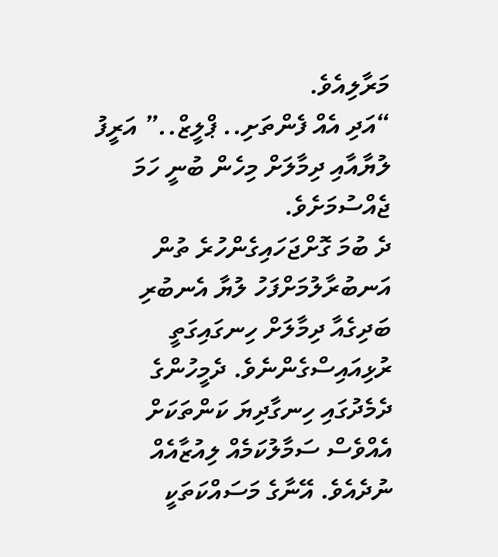މަރާލިއެވެ.
“އަދި އެއް ފެންތަށި.. ޕްލީޒް..” އަރީފު ލުޔާއާއި ދިމާލަށް މިހެން ބުނީ ހަމަ ޖެއްސުމަށެވެ.
ދެ ބުމަ ގޮށްޖަހައިގެންހުރެ ތުން އަނބުރާލުމަށްފަހު ލުޔާ އެނބުރި ބަދިގެއާ ދިމާލަށް ހިނގައިގަތީ ރުޅިއައިސްގެންނެވެ. ދެމީހުންގެ ދެމެދުގައި ހިނގާދިޔަ ކަންތަކަށް އެއްވެސް ސަމާލުކަމެއް ލިއުޒާއެއް ނުދެއެވެ. އޭނާގެ މަސައްކަތަކީ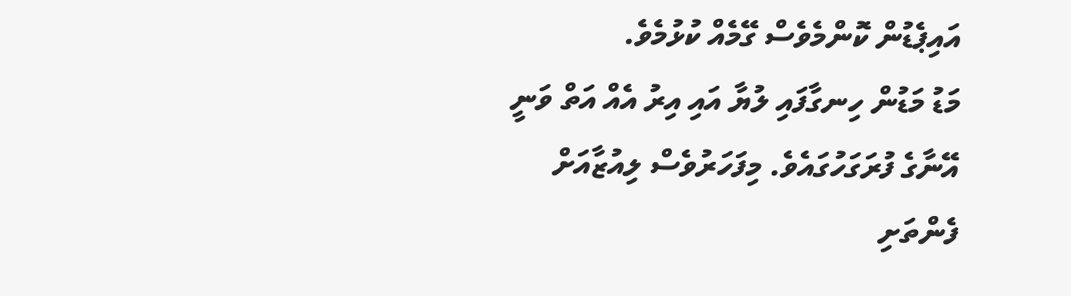އައިޕެޑުން ކޮންމެވެސް ގޭމެއް ކުޅުމެވެ.
މަޑު މަޑުން ހިނގާފައި ލުޔާ އައި އިރު އެއް އަތް ވަނީ އޭނާގެ ފުރަގަހުގައެވެ. މިފަހަރުވެސް ލިއުޒާއަށް ފެންތަށި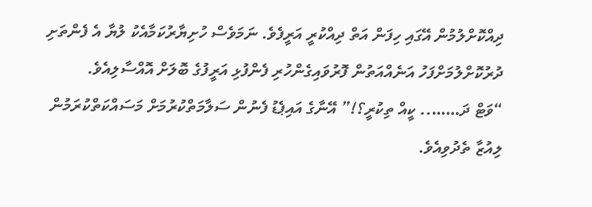ދިއްކޮށްލުމުން އޭގައި ހިފަން އަތް ދިއްކުރީ އަރީފެވެ. ނަމަވެސް ހުށިޔާރުކަމާއެކު ލުޔާ އެ ފެންތަށި ދުރުކޮށްލުމަށްފަހު އަނެއްއަތުން ފޮރުވައިގެންހުރި ފެންފުޅި އަރީފުގެ ބޮލަށް އޮއްސާލިއެވެ.
“ވަޓް ދަ…….. ކީއް ތިކުރީ؟!” އޭނާގެ އައިޕެޑު ފެނުން ސަލާމަތްކުރުމަށް މަސައްކަތްކުރަމުން ލިއުޒާ ތެދުވިއެވެ.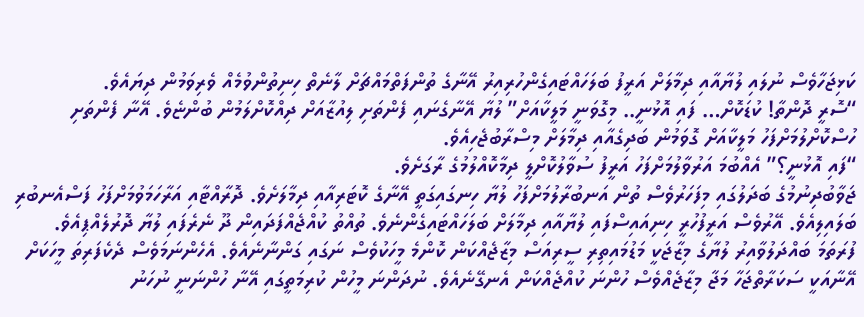ކަޅިޖަހާވެސް ނުލައި ލުޔާއާއި ދިމާލަށް އަރީފު ބަލަހައްޓައިގެންހުރިއިރު އޭނާގެ ތުންފަތްމައްޗަށް ލާނެތް ހިނިތުންވުމެއް ވެރިވަމުން ދިޔައެވެ.
“ސޮރީ ދޮންތާ! ކުޑަކޮށް… ފައި އޮޅުނީ.. މިގޮވަނީ މަލީކާއަށް” ލުޔާ އޭނާގެނައި ފެންތަށި ލިއުޒާއަށް ދިއްކޮށްލަމުން ބުންޏެވެ. އޭނާ ފެންތަށި ހުސްކޮށްލުމަށްފަހު މަލީކާއަށް ގޮވަމުން ބަދިގެއާއި ދިމާލަށް މިސްރާބުޖެހިއެވެ.
“ފައި އޮޅުނީ؟” އެއްބުމަ އަރުވާލުމަށްފަހު އަރީފު ސުވާލުކޮށްލީ ދިމާކޮއްލުމުގެ ރާގަށެވެ.
ޖަވާބުދިނުމުގެ ބަދަލުގައި މިފަހަރުވެސް ތުން އަނބުރާލުމަށްފަހު ލުޔާ ހިނގައިގަތީ އޭނާގެ ކޮޓަރިއާއި ދިމާލަށެވެ. ދޮރާއްޓާއި އަރާހަމަވުމަށްފަހު ފަސްއެނބުރި ބަލައިލިއެވެ. އޭރުވެސް އަރީފުހުރީ ހިނިއައިސްފައި ލުޔާއާއި ދިމާލަށް ބަލަހައްޓައިގެންނެވެ. ތުއްތު ކުއްޖެއްފަދައިން ދޫ ނެރެފައި ލުޔާ ދޮރުލެއްޕިއެވެ. ފުރަތަމަ ބައްދަލުވާއިރު ލުޔާގެ މިޒާޖަކީ މަޑުމައިތިރި ސީރިއަސް މިޒާޖެއްކަން ކޮންމެ މީހަކުވެސް ނަގައި ގަންނާނެއެވެ. އެހެންނަމަވެސް ދެކެފަރިތަ މީހަކަށް އޭނާއަކީ ސަކަރާތްޖަހާ މަޖާ މިޒާޖެއްވެސް ހުންނަ ކުއްޖެއްކަން އެނގޭނެއެވެ. ނުދަންނަ މީހުން ކުރިމަތީގައި އޭނާ ހުންނަނީ ނުހަނު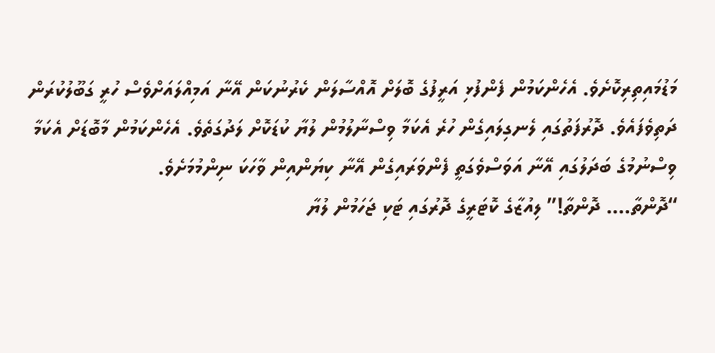މަޑުމައިތިރިކޮށެވެ. އެހެންކަމުން ފެންފުޅި އަރީފުގެ ބޮލަށް އޮއްސާލަން ކެރުނުކަން އޭނާ އަމިއްލައަށްވެސް ހުރީ ގަބޫލުކުރަން ދަތިވެފައެވެ. ދޮރުފަތުގައި ލެނގިލައިގެން ހުރެ އެކަމާ ވިސްނާލުމުން ލުޔާ ކުޑަކޮށް ލަދުގަތެވެ. އެހެންކަމުން މާބޮޑަށް އެކަމާ ވިސްނުމުގެ ބަދަލުގައި އޭނާ އަވަސްވެގަތީ ފެންވަރައިގެން އޭނާ ކިޔަންއިން ވާހަކަ ނިންމުމަށެވެ.
“ދޮންތާ…. ދޮންތާ!” ލިއުޒާގެ ކޮޓަރީގެ ދޮރުގައި ޓަކި ޖަހަމުން ލުޔާ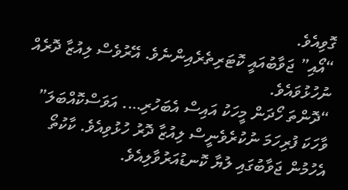ގޮވިއެވެ.
“އޯއި” ޖަވާބުއައީ ކޮޓަރިތެރެއިންނެވެ. އޭރުވެސް ލިއުޒާ ދޮރެއް ނުހުޅުވައެވެ.
“ދޮންތަ ހޯދަން މީހަކު އައިސް އެބަހުރި…. އަވަސްކޮއްބަލަ” ވާހަކަ ފުރިހަމަ ނުކުރެވެނީސް ލިއުޒާ ދޮރު ހުޅުވިއެވެ. ކާކުތޯ އެހުމުން ޖަވާބުގައި ލުޔާ ކޮނޑުއަރުވާލިއެވެ.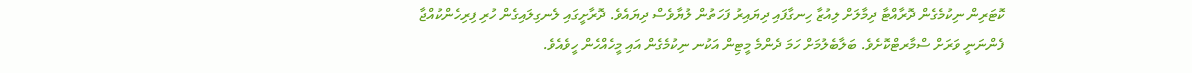ކޮޓަރިން ނިކުމެގެން ދޮރާއްޓާ ދިމާލަށް ލިއުޒާ ހިނގާފައި ދިޔައިރު ފަހަތުން ލުޔާވެސް ދިޔައެވެ. ދޮރާށީގައި ލެނގިލައިގެން ހުރި ފިރިހެންކުއްޖާ ފެންނަނީ ވަރަށް ސްމާރޓްކޮށެވެ. ބަލާބެލުމަށް ހަމަ ދެންމެ މީޓިން އަކުނ ނިކުމެގެން އައި މީހެއްހެން ހީވެއެވެ.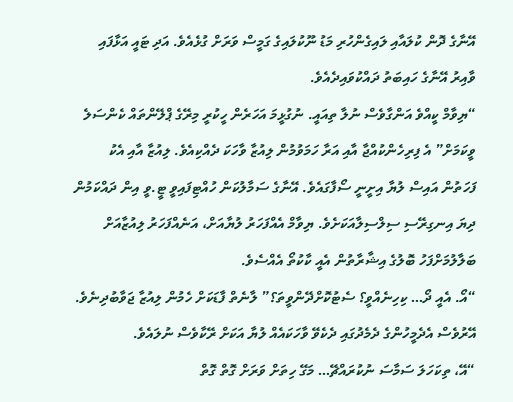އޭނާގެ ދޮން ކުލައާއި ލައިގެންހުރި މަޑު ނޫކުލައިގެ ގަމީސް ވަރަށް ގުޅެއެވެ. އަދި ޓައީ އަޅާފައި ވާއިރު އޭނާގެ ހައިބަތު ދައްކުވައިދެއެވެ.
“ޔިވާމް ކީއްވެ އަންގާވެސް ނުލާ ތިއައީ. ނުގުޅީމަ އަހަރެން ހީކުރީ މިރޭގެ ޕްލޭންތައް ކެންސަލެ ވީކަމަށް” އެ ފިރިހެންކުއްޖާ އާއި އަރާ ހަމަވުމުން ލިއުޒާ ވާހަކަ ދެއްކިއެވެ. ލިއުޒާ އާއި އެކު ފަހަތުން އައިސް ލުޔާ އިށީނީ ސޯފާގައެވެ. އޭނާގެ ސަމާލުކަން ހުއްޓިފައިވީ ޓީ.ވީ އިން ދައްކަމުން ދިޔަ އިނގިރޭސި ސިލްސިލާއަކަށެވެ. ޔިވާމް އެއްފަހަރު ލުޔާއަށް، އަނެއްފަހަރު ލިއުޒާއަށް ބަލާލުމަށްފަހު ބޮލުގެ އިޝާރާތުން އެއީ ކާކުތޯ އެއްސެވެ.
“އޯ. އެއީ ދޯ… ކިހިނެއްވީ؟ ސެޓުކޮށްދޭންވީތަ؟” ލާނެތް ފާޑަކަށް ހެމުން ލިއުޒާ ޖަވާބުދިނެވެ. އޭރުވެސް އެދެމީހުންގެ ދެމެދުގައި ދެކެވޭ ވާހަކައެއް ލުޔާ އަކަށް ރޭކާވެސް ނުލައެވެ.
“އޭ، ތިކަހަލަ ސަމާސަ ނުކުރައްޗޭ… މަގޭ ހިތަށް ވަރަށް ގޮތް ގޮތް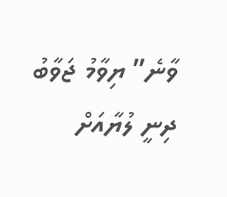ވާނެ” ޔިވާމު ޖަވާބު ދިނީ ލުޔާއަށް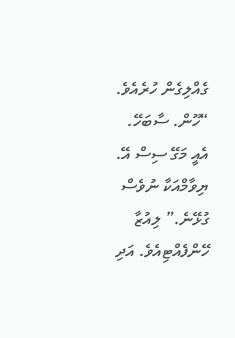ގެއްލިގެން ހުރެއެވެ.
“ހޫން. ސާބަހޭ. އެއީ މަގޭ ސިސް އޭ. ޔިވާމްއަކާ ނުވެސް ގުޅޭނެ.” ލިއުޒާ ހޭންފެއްޓިއެވެ. އަދި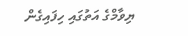ޔިވާމްގެ އަތުގައި ހިފައިގެން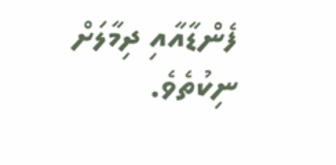ފެންޑާއާއި ދިމާލަށް ނިކުތެވެ.